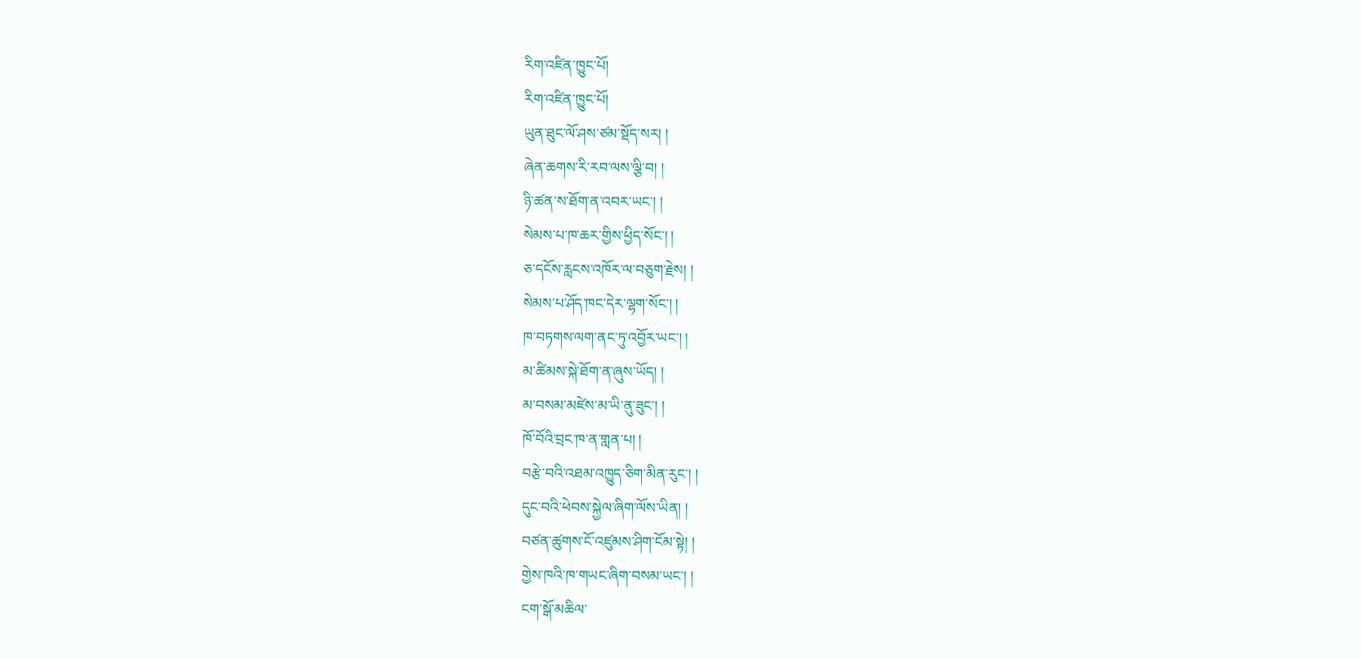རིག་འཛིན་ཁྱུང་པོ།
རིག་འཛིན་ཁྱུང་པོ།
ཡུན་ཐུང་ལོ་ཤས་ཙམ་སྡོད་སར། །
ཞེན་ཆགས་རི་རབ་ལས་ལྕི་བ། །
ཉི་ཚན་ས་ཐོག་ན་འབར་ཡང་། །
སེམས་པ་ཁ་ཆར་གྱིས་ཕྱིད་སོང་། །
ཅ་དངོས་རླངས་འཁོར་ལ་བཅུག་རྗེས། །
སེམས་པ་ཤོད་ཁང་དེར་ལྷག་སོང་། །
ཁ་བཏགས་ལག་ནང་ཏུ་འབྱོར་ཡང་། །
མ་ཚིམས་སྐེ་ཐོག་ན་ཞུས་ཡོད། །
མ་བསམ་མཛེས་མ་ཡི་ནུ་ཟུང་། །
ཁོ་བོའི་བྲང་ཁ་ན་གླན་པ། །
བརྩེ་བའི་འཐམ་འཁྱུད་ཅིག་མིན་རུང་། །
དུང་བའི་ཕེབས་སྐྱེལ་ཞིག་ལོས་ཡིན། །
བཙན་ཚུགས་ངོ་འཛུམས་ཤིག་ངོམ་སྟེ། །
གྱེས་ཁའི་ཁ་གཡང་ཞིག་བསམ་ཡང་། །
ངག་སྒོ་མཆིལ་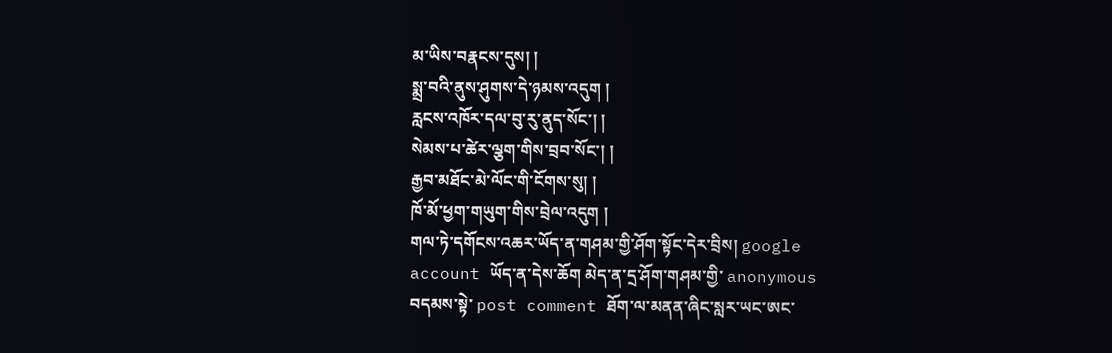མ་ཡིས་བརྣངས་དུས། །
སྨྲ་བའི་ནུས་ཤུགས་དེ་ཉམས་འདུག །
རླངས་འཁོར་དལ་བུ་རུ་ནུད་སོང་། །
སེམས་པ་ཚེར་ལྕག་གིས་བྲབ་སོང་། །
རྒྱབ་མཐོང་མེ་ལོང་གི་ངོགས་སུ། །
ཁོ་མོ་ཕྱག་གཡུག་གིས་བྲེལ་འདུག །
གལ་ཏེ་དགོངས་འཆར་ཡོད་ན་གཤམ་གྱི་ཤོག་སྟོང་དེར་བྲིས། google account ཡོད་ན་དེས་ཆོག མེད་ན་དྲ་ཤོག་གཤམ་གྱི་ anonymous བདམས་སྟེ་ post comment ཐོག་ལ་མནན་ཞིང་སླར་ཡང་ཨང་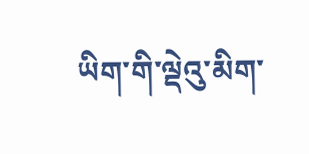ཡིག་གི་ལྡེའུ་མིག་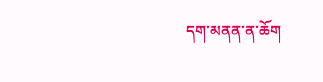དག་མནན་ན་ཆོག